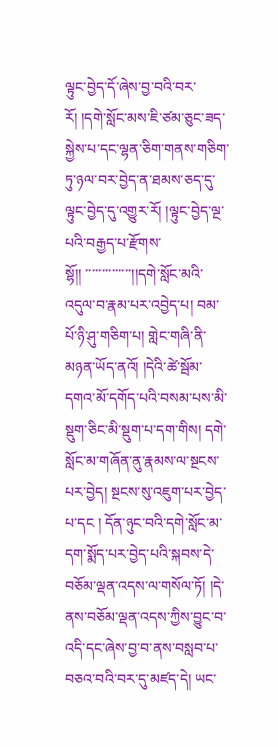ལྟུང་བྱེད་དོ་ཞེས་བྱ་བའི་བར་རོ། །དགེ་སློང་མས་ཇི་ཙམ་ཅུང་ཟད་སྐྱེས་པ་དང་ལྷན་ཅིག་གནས་གཅིག་ཏུ་ཉལ་བར་བྱེད་ན་ཐམས་ཅད་དུ་ལྟུང་བྱེད་དུ་འགྱུར་རོ། །ལྟུང་བྱེད་ལྔ་པའི་བརྒྱད་པ་རྫོགས་སྷོ།། ་་་་་་་་་་་་་་།།དགེ་སློང་མའི་འདུལ་བ་རྣམ་པར་འབྱེད་པ། བམ་པོ་ཉི་ཤུ་གཅིག་པ། གླེང་གཞི་ནི་མཉན་ཡོད་ནའོ། །དེའི་ཚེ་སྦོམ་དགའ་མོ་དགོད་པའི་བསམ་པས་མི་སྡུག་ཅིང་མི་སྡུག་པ་དག་གིས། དགེ་སློང་མ་གཞོན་ནུ་རྣམས་ལ་སྔངས་པར་བྱེད། སྔངས་སུ་འཇུག་པར་བྱེད་པ་དང ། དོན་ཉུང་བའི་དགེ་སློང་མ་དག་སྨོད་པར་བྱེད་པའི་སྐབས་དེ་བཅོམ་ལྡན་འདས་ལ་གསོལ་ཏོ། །དེ་ནས་བཅོམ་ལྡན་འདས་ཀྱིས་བྱུང་བ་འདི་དང་ཞེས་བྱ་བ་ནས་བསླབ་པ་བཅའ་བའི་བར་དུ་མཛད་དེ། ཡང་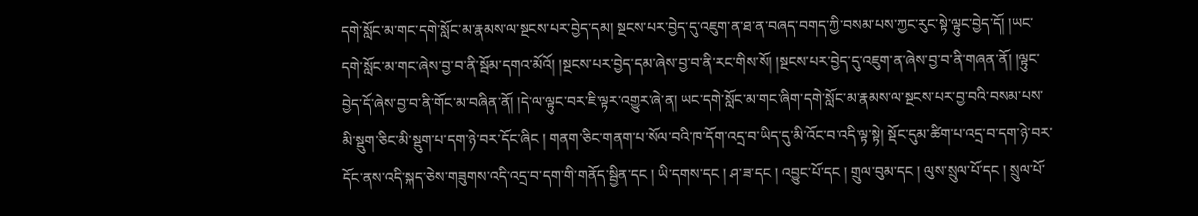དགེ་སློང་མ་གང་དགེ་སློང་མ་རྣམས་ལ་སྔངས་པར་བྱེད་དམ། སྔངས་པར་བྱེད་དུ་འཇུག་ན་ཐ་ན་བཞད་བགད་ཀྱི་བསམ་པས་ཀྱང་རུང་སྟེ་ལྟུང་བྱེད་དོ། །ཡང་དགེ་སློང་མ་གང་ཞེས་བྱ་བ་ནི་སྦོམ་དགའ་མོའོ། །སྔངས་པར་བྱེད་དམ་ཞེས་བྱ་བ་ནི་རང་གིས་སོ། །སྔངས་པར་བྱེད་དུ་འཇུག་ན་ཞེས་བྱ་བ་ནི་གཞན་ནོ། །ལྟུང་བྱེད་དོ་ཞེས་བྱ་བ་ནི་གོང་མ་བཞིན་ནོ། །དེ་ལ་ལྟུང་བར་ཇི་ལྟར་འགྱུར་ཞེ་ན། ཡང་དགེ་སློང་མ་གང་ཞིག་དགེ་སློང་མ་རྣམས་ལ་སྔངས་པར་བྱ་བའི་བསམ་པས་མི་སྡུག་ཅིང་མི་སྡུག་པ་དག་ཉེ་བར་དོང་ཞིང ། གནག་ཅིང་གནག་པ་སོལ་བའི་ཁ་དོག་འདྲ་བ་ཡིད་དུ་མི་འོང་བ་འདི་ལྟ་སྟེ། སྡོང་དུམ་ཚིག་པ་འདྲ་བ་དག་ཉེ་བར་དོང་ནས་འདི་སྐད་ཅེས་གཟུགས་འདི་འདྲ་བ་དག་གི་གནོད་སྦྱིན་དང ། ཡི་དགས་དང ། ཤ་ཟ་དང ། འབྱུང་པོ་དང ། གྲུལ་བུམ་དང ། ལུས་སྲུལ་པོ་དང ། སྲུལ་པོ་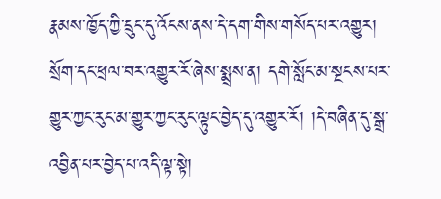རྣམས་ཁྱོད་ཀྱི་དྲུང་དུ་འོངས་ནས་དེ་དག་གིས་གསོད་པར་འགྱུར། སྲོག་དང་ཕྲལ་བར་འགྱུར་རོ་ཞེས་སྨྲས་ན། དགེ་སློང་མ་སྔངས་པར་གྱུར་ཀྱང་རུང་མ་གྱུར་ཀྱང་རུང་ལྟུང་བྱེད་དུ་འགྱུར་རོ། །དེ་བཞིན་དུ་སྒྲ་འབྱིན་པར་བྱེད་པ་འདི་ལྟ་སྟེ།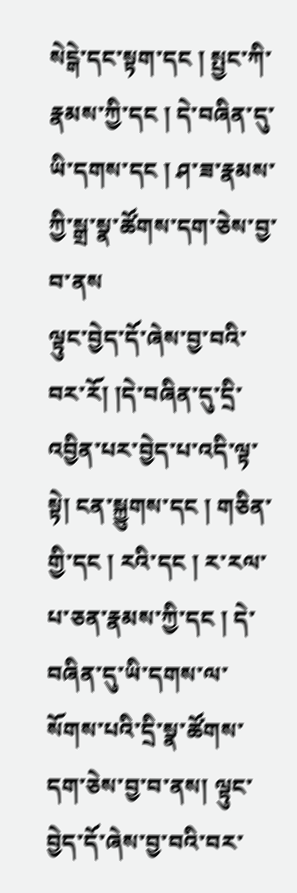སེངྒེ་དང་སྟག་དང ། སྤྱང་ཀི་རྣམས་ཀྱི་དང ། དེ་བཞིན་དུ་ཡི་དགས་དང ། ཤ་ཟ་རྣམས་ཀྱི་སྒྲ་སྣ་ཚོགས་དག་ཅེས་བྱ་བ་ནས
ལྟུང་བྱེད་དོ་ཞེས་བྱ་བའི་བར་རོ། །དེ་བཞིན་དུ་དྲི་འབྱིན་པར་བྱེད་པ་འདི་ལྟ་སྟེ། ངན་སྐྱུགས་དང ། གཅིན་གྱི་དང ། རའི་དང ། ར་རལ་པ་ཅན་རྣམས་ཀྱི་དང ། དེ་བཞིན་དུ་ཡི་དགས་ལ་སོགས་པའི་དྲི་སྣ་ཚོགས་དག་ཅེས་བྱ་བ་ནས། ལྟུང་བྱེད་དོ་ཞེས་བྱ་བའི་བར་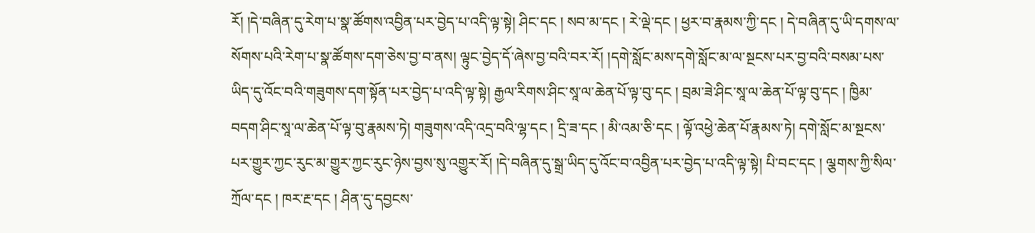རོ། །དེ་བཞིན་དུ་རེག་པ་སྣ་ཚོགས་འབྱིན་པར་བྱེད་པ་འདི་ལྟ་སྟེ། ཤིང་དང ། སབ་མ་དང ། རེ་ལྡེ་དང ། ཕྱར་བ་རྣམས་ཀྱི་དང ། དེ་བཞིན་དུ་ཡི་དགས་ལ་སོགས་པའི་རེག་པ་སྣ་ཚོགས་དག་ཅེས་བྱ་བ་ནས། ལྟུང་བྱེད་དོ་ཞེས་བྱ་བའི་བར་རོ། །དགེ་སློང་མས་དགེ་སློང་མ་ལ་སྔངས་པར་བྱ་བའི་བསམ་པས་ཡིད་དུ་འོང་བའི་གཟུགས་དག་སྟོན་པར་བྱེད་པ་འདི་ལྟ་སྟེ། རྒྱལ་རིགས་ཤིང་སཱ་ལ་ཆེན་པོ་ལྟ་བུ་དང ། བྲམ་ཟེ་ཤིང་སཱ་ལ་ཆེན་པོ་ལྟ་བུ་དང ། ཁྱིམ་བདག་ཤིང་སཱ་ལ་ཆེན་པོ་ལྟ་བུ་རྣམས་ཏེ། གཟུགས་འདི་འདྲ་བའི་ལྷ་དང ། དྲི་ཟ་དང ། མི་འམ་ཅི་དང ། ལྟོ་འཕྱེ་ཆེན་པོ་རྣམས་ཏེ། དགེ་སློང་མ་སྔངས་པར་གྱུར་ཀྱང་རུང་མ་གྱུར་ཀྱང་རུང་ཉེས་བྱས་སུ་འགྱུར་རོ། །དེ་བཞིན་དུ་སྒྲ་ཡིད་དུ་འོང་བ་འབྱིན་པར་བྱེད་པ་འདི་ལྟ་སྟེ། པི་བང་དང ། ལྕགས་ཀྱི་སིལ་ཀྲོལ་དང ། ཁར་རྔ་དང ། ཤིན་དུ་དབྱངས་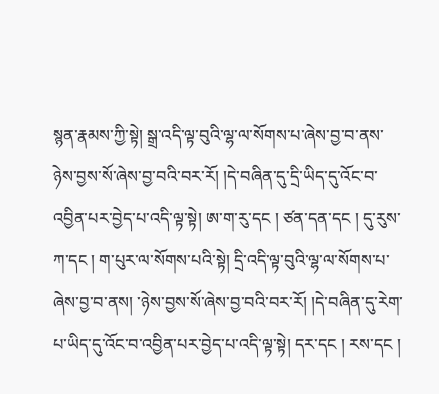སྙན་རྣམས་ཀྱི་སྟེ། སྒྲ་འདི་ལྟ་བུའི་ལྷ་ལ་སོགས་པ་ཞེས་བྱ་བ་ནས་ཉེས་བྱས་སོ་ཞེས་བྱ་བའི་བར་རོ། །དེ་བཞིན་དུ་དྲི་ཡིད་དུ་འོང་བ་འབྱིན་པར་བྱེད་པ་འདི་ལྟ་སྟེ། ཨ་ག་རུ་དང ། ཙན་དན་དང ། དུ་རུས་ཀ་དང ། ག་པུར་ལ་སོགས་པའི་སྟེ། དྲི་འདི་ལྟ་བུའི་ལྷ་ལ་སོགས་པ་ཞེས་བྱ་བ་ནས། ་ཉེས་བྱས་སོ་ཞེས་བྱ་བའི་བར་རོ། །དེ་བཞིན་དུ་རེག་པ་ཡིད་དུ་འོང་བ་འབྱིན་པར་བྱེད་པ་འདི་ལྟ་སྟེ། དར་དང ། རས་དང །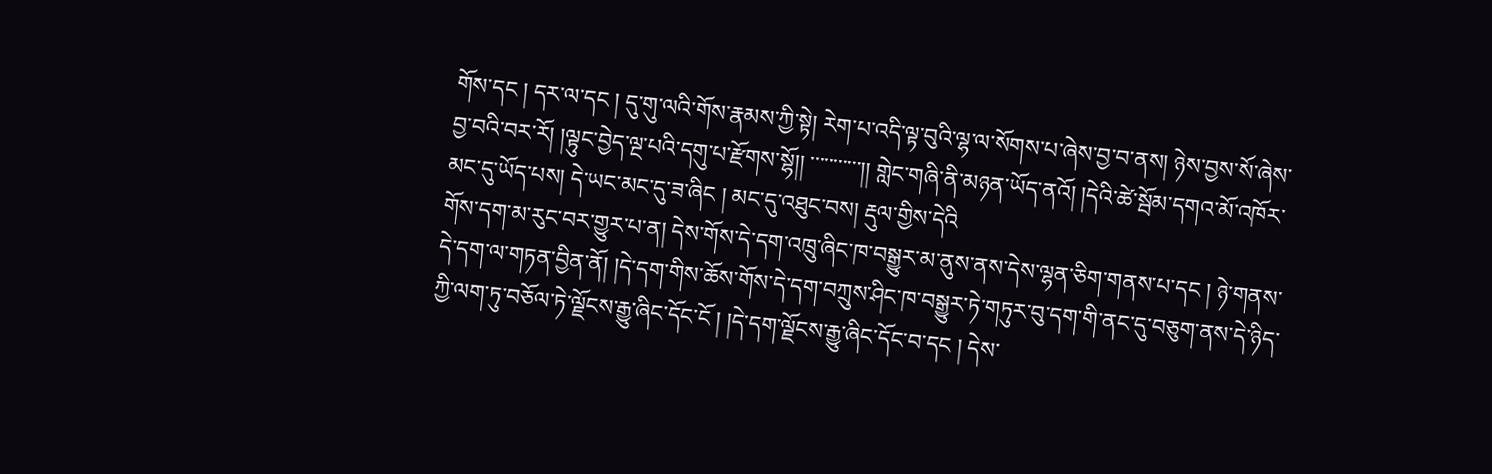གོས་དང ། དར་ལ་དང ། དུ་གུ་ལའི་གོས་རྣམས་ཀྱི་སྟེ། རེག་པ་འདི་ལྟ་བུའི་ལྷ་ལ་སོགས་པ་ཞེས་བྱ་བ་ནས། ཉེས་བྱས་སོ་ཞེས་བྱ་བའི་བར་རོ། །ལྟུང་བྱེད་ལྔ་པའི་དགུ་པ་རྫོགས་སྷོ།། ་་་་་་་་་་་།། གླེང་གཞི་ནི་མཉན་ཡོད་ནའོ། །དེའི་ཚེ་སྦོམ་དགའ་མོ་འཁོར་མང་དུ་ཡོད་པས། དེ་ཡང་མང་དུ་ཟ་ཞིང ། མང་དུ་འཐུང་བས། རྡུལ་གྱིས་དེའི
གོས་དག་མ་རུང་བར་གྱུར་པ་ན། དེས་གོས་དེ་དག་འཁྲུ་ཞིང་ཁ་བསྒྱུར་མ་ནུས་ནས་དེས་ལྷན་ཅིག་གནས་པ་དང ། ཉེ་གནས་དེ་དག་ལ་གཏན་བྱིན་ནོ། །དེ་དག་གིས་ཆོས་གོས་དེ་དག་བཀྲུས་ཤིང་ཁ་བསྒྱུར་ཏེ་གཏུར་བུ་དག་གི་ནང་དུ་བཅུག་ནས་དེ་ཉིད་ཀྱི་ལག་ཏུ་བཅོལ་ཏེ་ལྗོངས་རྒྱུ་ཞིང་དོང་ངོ ། །དེ་དག་ལྗོངས་རྒྱུ་ཞིང་དོང་བ་དང ། དེས་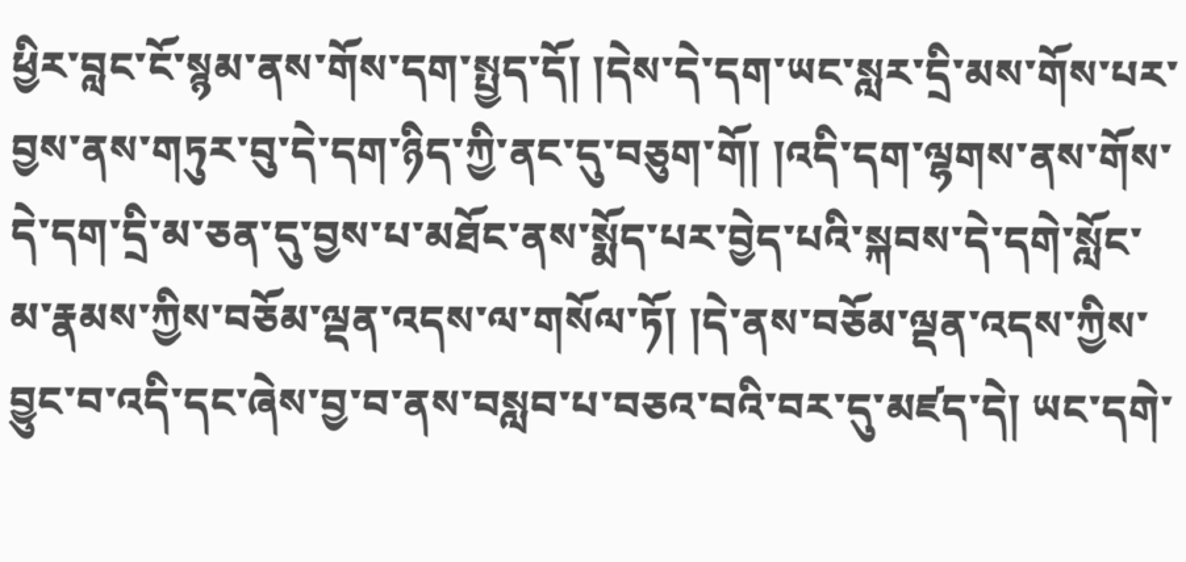ཕྱིར་བླང་ངོ་སྙམ་ནས་གོས་དག་སྤྱད་དོ། །དེས་དེ་དག་ཡང་སླར་དྲི་མས་གོས་པར་བྱས་ནས་གཏུར་བུ་དེ་དག་ཉིད་ཀྱི་ནང་དུ་བཅུག་གོ། །འདི་དག་ལྷགས་ནས་གོས་དེ་དག་དྲི་མ་ཅན་དུ་བྱས་པ་མཐོང་ནས་སྨོད་པར་བྱེད་པའི་སྐབས་དེ་དགེ་སློང་མ་རྣམས་ཀྱིས་བཅོམ་ལྡན་འདས་ལ་གསོལ་ཏོ། །དེ་ནས་བཅོམ་ལྡན་འདས་ཀྱིས་བྱུང་བ་འདི་དང་ཞེས་བྱ་བ་ནས་བསླབ་པ་བཅའ་བའི་བར་དུ་མཛད་དེ། ཡང་དགེ་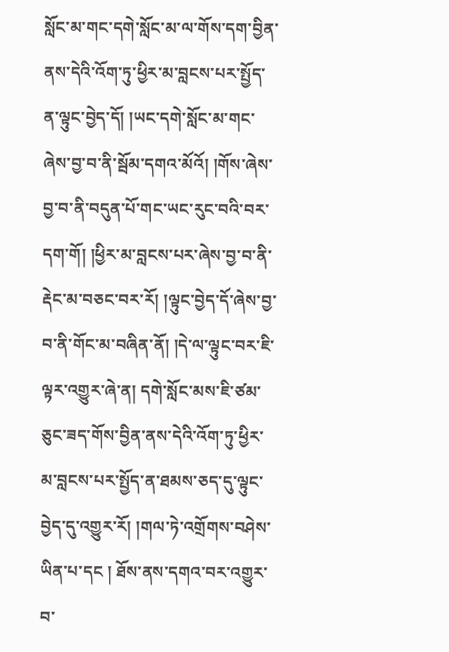སློང་མ་གང་དགེ་སློང་མ་ལ་གོས་དག་བྱིན་ནས་དེའི་འོག་ཏུ་ཕྱིར་མ་བླངས་པར་སྤྱོད་ན་ལྟུང་བྱེད་དོ། །ཡང་དགེ་སློང་མ་གང་ཞེས་བྱ་བ་ནི་སྦོམ་དགའ་མོའོ། །གོས་ཞེས་བྱ་བ་ནི་བདུན་པོ་གང་ཡང་རུང་བའི་བར་དག་གོ། །ཕྱིར་མ་བླངས་པར་ཞེས་བྱ་བ་ནི་རྡེང་མ་བཅང་བར་རོ། །ལྟུང་བྱེད་དོ་ཞེས་བྱ་བ་ནི་གོང་མ་བཞིན་ནོ། །དེ་ལ་ལྟུང་བར་ཇི་ལྟར་འགྱུར་ཞེ་ན། དགེ་སློང་མས་ཇི་ཙམ་ཅུང་ཟད་གོས་བྱིན་ནས་དེའི་འོག་ཏུ་ཕྱིར་མ་བླངས་པར་སྤྱོད་ན་ཐམས་ཅད་དུ་ལྟུང་བྱེད་དུ་འགྱུར་རོ། །གལ་ཏེ་འགྲོགས་བཤེས་ཡིན་པ་དང ། ཐོས་ནས་དགའ་བར་འགྱུར་བ་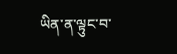ཡིན་ན་ལྟུང་བ་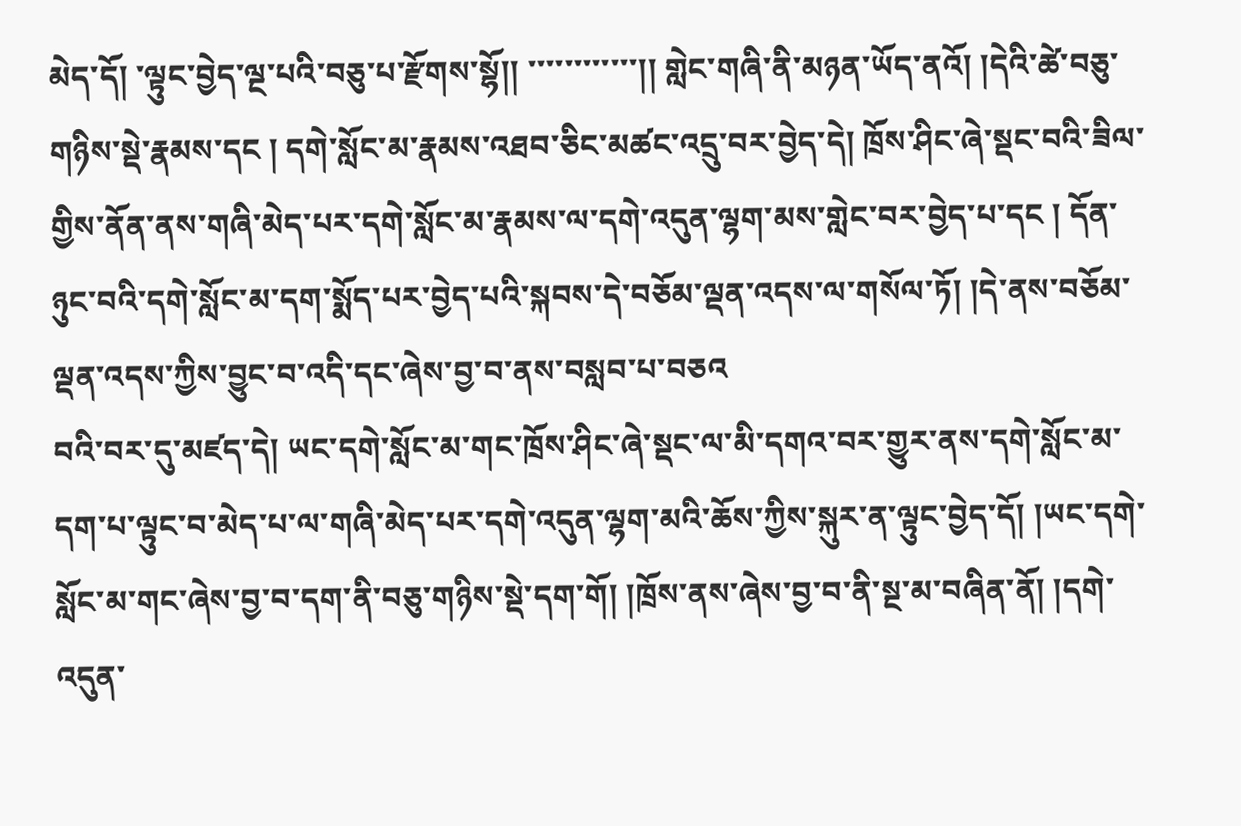མེད་དོ། ་ལྟུང་བྱེད་ལྔ་པའི་བཅུ་པ་རྫོགས་སྷོ།། ་་་་་་་་་་་་།། གླེང་གཞི་ནི་མཉན་ཡོད་ནའོ། །དེའི་ཚེ་བཅུ་གཉིས་སྡེ་རྣམས་དང ། དགེ་སློང་མ་རྣམས་འཐབ་ཅིང་མཚང་འདྲུ་བར་བྱེད་དེ། ཁྲོས་ཤིང་ཞེ་སྡང་བའི་ཟིལ་གྱིས་ནོན་ནས་གཞི་མེད་པར་དགེ་སློང་མ་རྣམས་ལ་དགེ་འདུན་ལྷག་མས་གླེང་བར་བྱེད་པ་དང ། དོན་ཉུང་བའི་དགེ་སློང་མ་དག་སྨོད་པར་བྱེད་པའི་སྐབས་དེ་བཅོམ་ལྡན་འདས་ལ་གསོལ་ཏོ། །དེ་ནས་བཅོམ་ལྡན་འདས་ཀྱིས་བྱུང་བ་འདི་དང་ཞེས་བྱ་བ་ནས་བསླབ་པ་བཅའ
བའི་བར་དུ་མཛད་དེ། ཡང་དགེ་སློང་མ་གང་ཁྲོས་ཤིང་ཞེ་སྡང་ལ་མི་དགའ་བར་གྱུར་ནས་དགེ་སློང་མ་དག་པ་ལྟུང་བ་མེད་པ་ལ་གཞི་མེད་པར་དགེ་འདུན་ལྷག་མའི་ཆོས་ཀྱིས་སྐུར་ན་ལྟུང་བྱེད་དོ། །ཡང་དགེ་སློང་མ་གང་ཞེས་བྱ་བ་དག་ནི་བཅུ་གཉིས་སྡེ་དག་གོ། །ཁྲོས་ནས་ཞེས་བྱ་བ་ནི་སྔ་མ་བཞིན་ནོ། །དགེ་འདུན་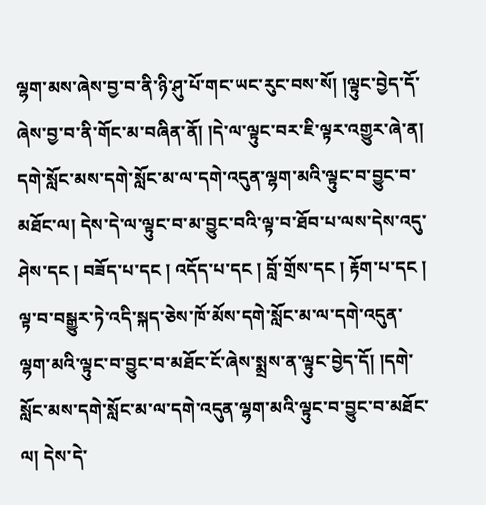ལྷག་མས་ཞེས་བྱ་བ་ནི་ཉི་ཤུ་པོ་གང་ཡང་རུང་བས་སོ། །ལྟུང་བྱེད་དོ་ཞེས་བྱ་བ་ནི་གོང་མ་བཞིན་ནོ། །དེ་ལ་ལྟུང་བར་ཇི་ལྟར་འགྱུར་ཞེ་ན། དགེ་སློང་མས་དགེ་སློང་མ་ལ་དགེ་འདུན་ལྷག་མའི་ལྟུང་བ་བྱུང་བ་མཐོང་ལ། དེས་དེ་ལ་ལྟུང་བ་མ་བྱུང་བའི་ལྟ་བ་ཐོབ་པ་ལས་དེས་འདུ་ཤེས་དང ། བཟོད་པ་དང ། འདོད་པ་དང ། བློ་གྲོས་དང ། རྟོག་པ་དང ། ལྟ་བ་བསྒྱུར་ཏེ་འདི་སྐད་ཅེས་ཁོ་མོས་དགེ་སློང་མ་ལ་དགེ་འདུན་ལྷག་མའི་ལྟུང་བ་བྱུང་བ་མཐོང་ངོ་ཞེས་སྨྲས་ན་ལྟུང་བྱེད་དོ། །དགེ་སློང་མས་དགེ་སློང་མ་ལ་དགེ་འདུན་ལྷག་མའི་ལྟུང་བ་བྱུང་བ་མཐོང་ལ། དེས་དེ་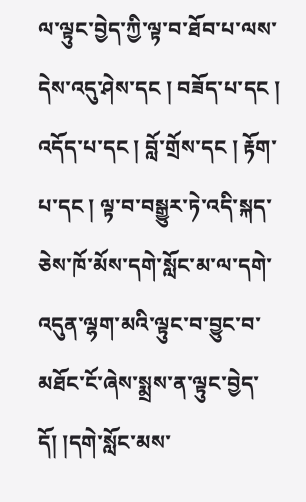ལ་ལྟུང་བྱེད་ཀྱི་ལྟ་བ་ཐོབ་པ་ལས་དེས་འདུ་ཤེས་དང ། བཟོད་པ་དང ། འདོད་པ་དང ། བློ་གྲོས་དང ། རྟོག་པ་དང ། ལྟ་བ་བསྒྱུར་ཏེ་འདི་སྐད་ཅེས་ཁོ་མོས་དགེ་སློང་མ་ལ་དགེ་འདུན་ལྷག་མའི་ལྟུང་བ་བྱུང་བ་མཐོང་ངོ་ཞེས་སྨྲས་ན་ལྟུང་བྱེད་དོ། །དགེ་སློང་མས་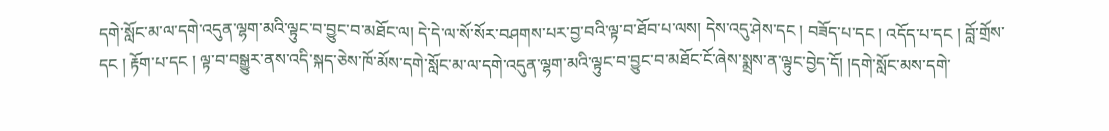དགེ་སློང་མ་ལ་དགེ་འདུན་ལྷག་མའི་ལྟུང་བ་བྱུང་བ་མཐོང་ལ། དེ་དེ་ལ་སོ་སོར་བཤགས་པར་བྱ་བའི་ལྟ་བ་ཐོབ་པ་ལས། དེས་འདུ་ཤེས་དང ། བཟོད་པ་དང ། འདོད་པ་དང ། བློ་གྲོས་དང ། རྟོག་པ་དང ། ལྟ་བ་བསྒྱུར་ནས་འདི་སྐད་ཅེས་ཁོ་མོས་དགེ་སློང་མ་ལ་དགེ་འདུན་ལྷག་མའི་ལྟུང་བ་བྱུང་བ་མཐོང་ངོ་ཞེས་སྨྲས་ན་ལྟུང་བྱེད་དོ། །དགེ་སློང་མས་དགེ་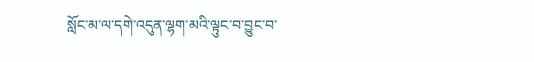སློང་མ་ལ་དགེ་འདུན་ལྷག་མའི་ལྟུང་བ་བྱུང་བ་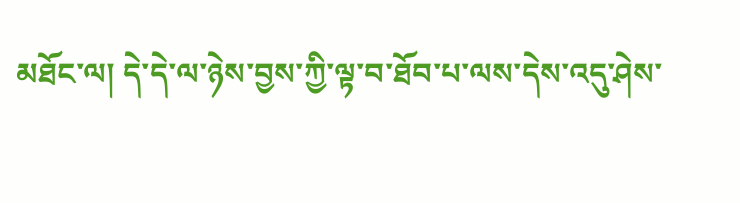མཐོང་ལ། དེ་དེ་ལ་ཉེས་བྱས་ཀྱི་ལྟ་བ་ཐོབ་པ་ལས་དེས་འདུ་ཤེས་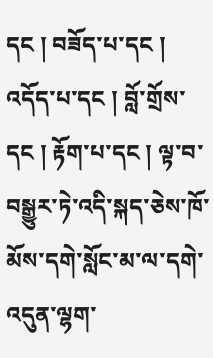དང ། བཟོད་པ་དང ། འདོད་པ་དང ། བློ་གྲོས་དང ། རྟོག་པ་དང ། ལྟ་བ་བསྒྱུར་ཏེ་འདི་སྐད་ཅེས་ཁོ་མོས་དགེ་སློང་མ་ལ་དགེ་འདུན་ལྷག་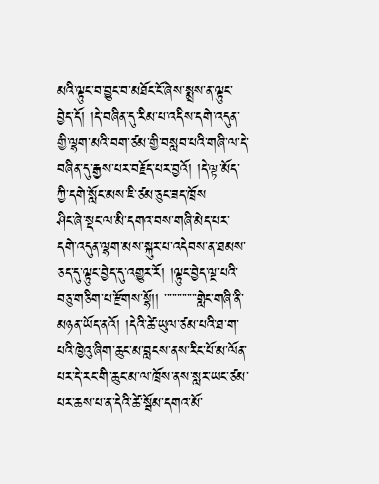མའི་ལྟུང་བ་བྱུང་བ་མཐོང་ངོ་ཞེས་སྨྲས་ན་ལྟུང་བྱེད་དོ། །དེ་བཞིན་དུ་རིམ་པ་འདིས་དགེ་འདུན་གྱི་ལྷག་མའི་བག་ཙམ་གྱི་བསླབ་པའི་གཞི་ལ་དེ་བཞིན་དུ་རྒྱས་པར་བརྗོད་པར་བྱའོ། །དེ་ལྟ་མོད་ཀྱི་དགེ་སློང་མས་ཇི་ཙམ་ཅུང་ཟད་ཁྲོས
ཤིང་ཞེ་སྡང་ལ་མི་དགའ་བས་གཞི་མེད་པར་དགེ་འདུན་ལྷག་མས་སྐུར་པ་འདེབས་ན་ཐམས་ཅད་དུ་ལྟུང་བྱེད་དུ་འགྱུར་རོ། །ལྟུང་བྱེད་ལྔ་པའི་བཅུ་གཅིག་པ་རྫོགས་སྷོ།། ་་་་་་་་་་་་་གླེང་གཞི་ནི་མཉན་ཡོད་ནའོ། །དེའི་ཚེ་ཡུལ་ཙམ་པའི་ཐ་ག་པའི་ཁྱེའུ་ཞིག་ཆུང་མ་བླངས་ནས་རིང་པོ་མ་ལོན་པར་དེ་རང་གི་ཆུང་མ་ལ་ཁྲོས་ནས་སླར་ཡང་ཙམ་པར་ཆས་པ་ན་དེའི་ཚེ་སྦོམ་དགའ་མོ་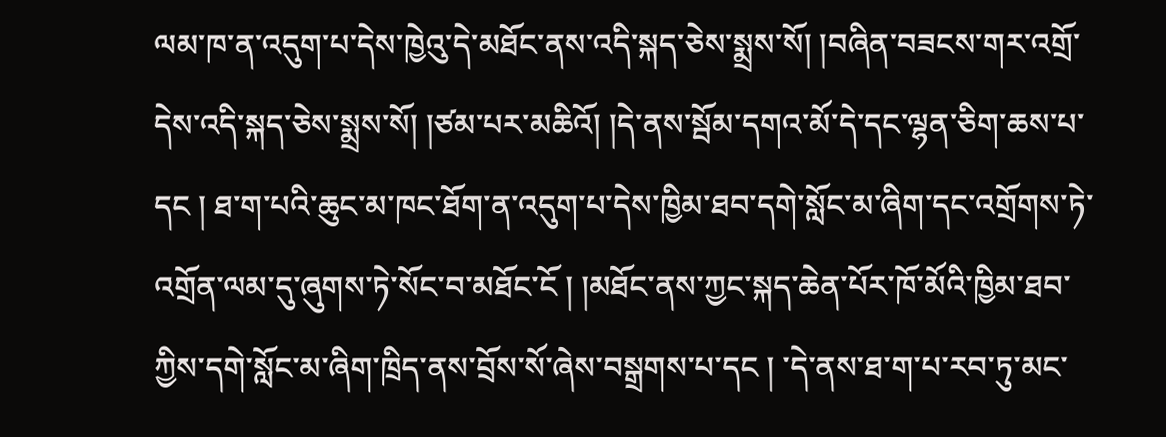ལམ་ཁ་ན་འདུག་པ་དེས་ཁྱེའུ་དེ་མཐོང་ནས་འདི་སྐད་ཅེས་སྨྲས་སོ། །བཞིན་བཟངས་གར་འགྲོ་དེས་འདི་སྐད་ཅེས་སྨྲས་སོ། །ཙམ་པར་མཆིའོ། །དེ་ནས་སྦོམ་དགའ་མོ་དེ་དང་ལྷན་ཅིག་ཆས་པ་དང ། ཐ་ག་པའི་ཆུང་མ་ཁང་ཐོག་ན་འདུག་པ་དེས་ཁྱིམ་ཐབ་དགེ་སློང་མ་ཞིག་དང་འགྲོགས་ཏེ་འགྲོན་ལམ་དུ་ཞུགས་ཏེ་སོང་བ་མཐོང་ངོ ། །མཐོང་ནས་ཀྱང་སྐད་ཆེན་པོར་ཁོ་མོའི་ཁྱིམ་ཐབ་ཀྱིས་དགེ་སློང་མ་ཞིག་ཁྲིད་ནས་བྲོས་སོ་ཞེས་བསྒྲགས་པ་དང ། ་དེ་ནས་ཐ་ག་པ་རབ་ཏུ་མང་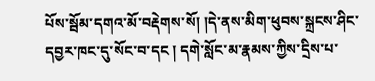པོས་སྦོམ་དགའ་མོ་བརྡེགས་སོ། །དེ་ནས་མིག་ཕུབས་སྐྲངས་ཤིང་དབྱར་ཁང་དུ་སོང་བ་དང ། དགེ་སློང་མ་རྣམས་ཀྱིས་དྲིས་པ་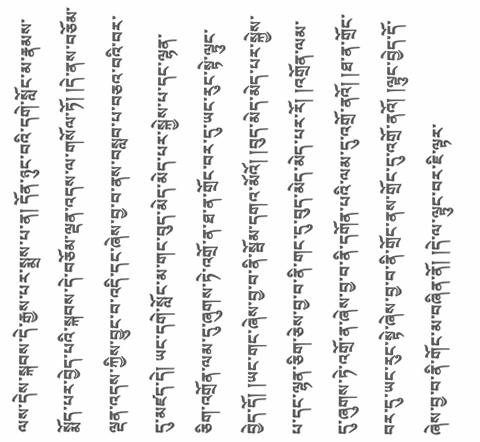ལས་དེས་སྐབས་དེ་རྒྱས་པར་སྨྲས་པ་ན། དོན་ཉུང་བའི་དགེ་སློང་མ་རྣམས་སྨོད་པར་བྱེད་པའི་སྐབས་དེ་བཅོམ་ལྡན་འདས་ལ་གསོལ་ཏོ། །དེ་ནས་བཅོམ་ལྡན་འདས་ཀྱིས་བྱུང་བ་འདི་དང་ཞེས་བྱ་བ་ནས་བསླབ་པ་བཅའ་བའི་བར་དུ་མཛད་དེ། ཡང་དགེ་སློང་མ་གང་བུད་མེད་མེད་པར་སྐྱེས་པ་དང་ལྷན་ཅིག་འགྲོན་ལམ་དུ་ཞུགས་ཏེ་འགྲོ་ན་ཐ་ན་གྲོང་བར་དུ་ཡང་རུང་སྟེ་ལྟུང་བྱེད་དོ། །ཡང་གང་ཞེས་བྱ་བ་ནི་སྦོམ་དགའ་མོའོ། །བུད་མེད་མེད་པར་སྐྱེས་པ་དང་ལྷན་ཅིག་ཅེས་བྱ་བ་ནི་གང་དུ་བུད་མེད་མེད་པར་རོ། །འགྲོན་ལམ་དུ་ཞུགས་ཏེ་འགྲོ་ན་ཞེས་བྱ་བ་ནི་དགོན་པའི་ལམ་དུ་འགྲོ་ནའོ། །ཐ་ན་གྲོང་བར་དུ་ཡང་རུང་སྟེ་ཞེས་བྱ་བ་ནི་གྲོང་ནས་གྲོང་དུ་འགྲོ་ནའོ། །ལྟུང་བྱེད་དོ་ཞེས་བྱ་བ་ནི་གོང་མ་བཞིན་ནོ། །དེ་ལ་ལྟུང་བར་ཇི་ལྟར་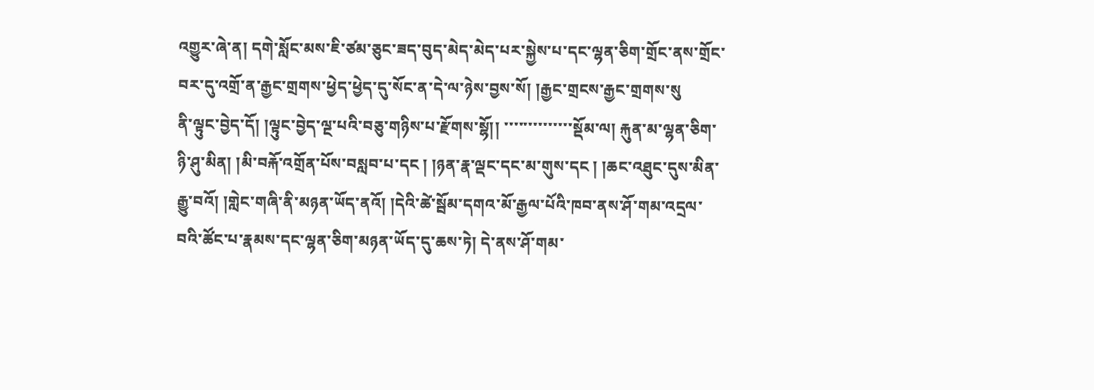འགྱུར་ཞེ་ན། དགེ་སློང་མས་ཇི་ཙམ་ཅུང་ཟད་བུད་མེད་མེད་པར་སྐྱེས་པ་དང་ལྷན་ཅིག་གྲོང་ནས་གྲོང་བར་དུ་འགྲོ་ན་རྒྱང་གྲགས་ཕྱེད་ཕྱེད་དུ་སོང་ན་དེ་ལ་ཉེས་བྱས་སོ། །རྒྱང་གྲངས་རྒྱང་གྲགས་སུ
ནི་ལྟུང་བྱེད་དོ། །ལྟུང་བྱེད་ལྔ་པའི་བཅུ་གཉིས་པ་རྫོགས་སྷོ།། ་་་་་་་་་་་་་་སྡོམ་ལ། རྐུན་མ་ལྷན་ཅིག་ཉི་ཤུ་མིན། །མི་བརྐོ་འགྲོན་པོས་བསླབ་པ་དང ། །ཉན་རྣ་ལྡང་དང་མ་གུས་དང ། །ཆང་འཐུང་དུས་མིན་རྒྱུ་བའོ། །གླེང་གཞི་ནི་མཉན་ཡོད་ནའོ། །དེའི་ཚེ་སྦོམ་དགའ་མོ་རྒྱལ་པོའི་ཁབ་ནས་ཤོ་གམ་འདྲལ་བའི་ཚོང་པ་རྣམས་དང་ལྷན་ཅིག་མཉན་ཡོད་དུ་ཆས་ཏེ། དེ་ནས་ཤོ་གམ་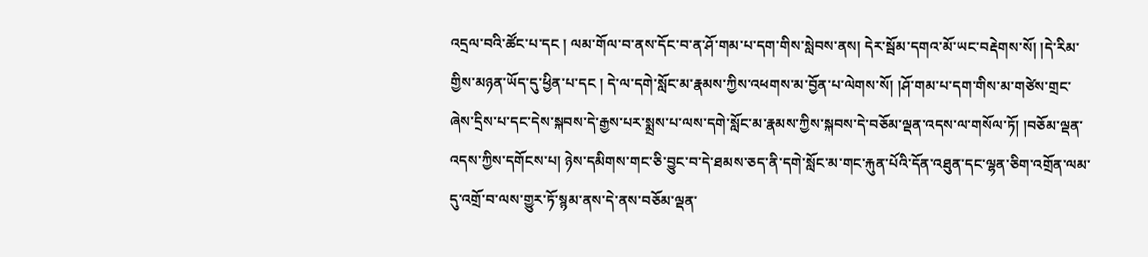འདྲལ་བའི་ཚོང་པ་དང ། ལམ་གོལ་བ་ནས་དོང་བ་ན་ཤོ་གམ་པ་དག་གིས་སླེབས་ནས། དེར་སྦོམ་དགའ་མོ་ཡང་བརྡེགས་སོ། །དེ་རིམ་གྱིས་མཉན་ཡོད་དུ་ཕྱིན་པ་དང ། དེ་ལ་དགེ་སློང་མ་རྣམས་ཀྱིས་འཕགས་མ་བྱོན་པ་ལེགས་སོ། །ཤོ་གམ་པ་དག་གིས་མ་གཙེས་གྲང་ཞེས་དྲིས་པ་དང་དེས་སྐབས་དེ་རྒྱས་པར་སྨྲས་པ་ལས་དགེ་སློང་མ་རྣམས་ཀྱིས་སྐབས་དེ་བཅོམ་ལྡན་འདས་ལ་གསོལ་ཏོ། །བཅོམ་ལྡན་འདས་ཀྱིས་དགོངས་པ། ཉེས་དམིགས་གང་ཅི་བྱུང་བ་དེ་ཐམས་ཅད་ནི་དགེ་སློང་མ་གང་རྐུན་པོའི་དོན་འཐུན་དང་ལྷན་ཅིག་འགྲོན་ལམ་དུ་འགྲོ་བ་ལས་གྱུར་ཏོ་སྙམ་ནས་དེ་ནས་བཅོམ་ལྡན་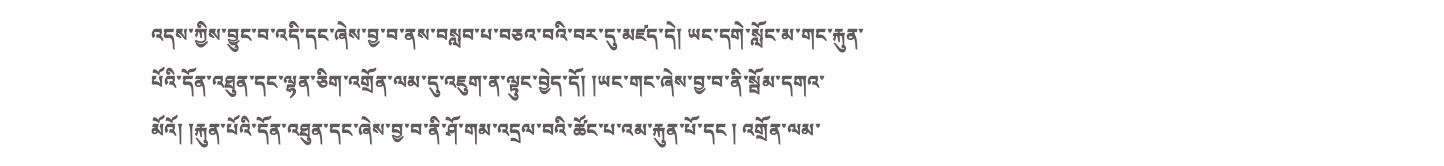འདས་ཀྱིས་བྱུང་བ་འདི་དང་ཞེས་བྱ་བ་ནས་བསླབ་པ་བཅའ་བའི་བར་དུ་མཛད་དེ། ཡང་དགེ་སློང་མ་གང་རྐུན་པོའི་དོན་འཐུན་དང་ལྷན་ཅིག་འགྲོན་ལམ་དུ་འཇུག་ན་ལྟུང་བྱེད་དོ། །ཡང་གང་ཞེས་བྱ་བ་ནི་སྦོམ་དགའ་མོའོ། །རྐུན་པོའི་དོན་འཐུན་དང་ཞེས་བྱ་བ་ནི་ཤོ་གམ་འདྲལ་བའི་ཚོང་པ་འམ་རྐུན་པོ་དང ། འགྲོན་ལམ་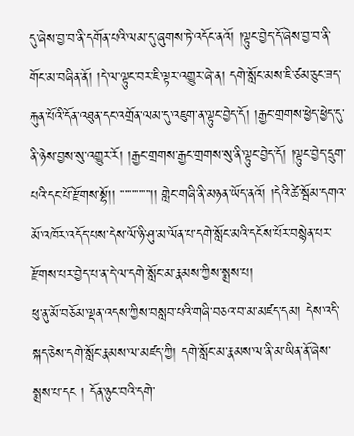དུ་ཞེས་བྱ་བ་ནི་དགོན་པའི་ལམ་དུ་ཞུགས་ཏེ་འདོང་ནའོ། །ལྟུང་བྱེད་དོ་ཞེས་བྱ་བ་ནི་གོང་མ་བཞིན་ནོ། །དེ་ལ་ལྟུང་བར་ཇི་ལྟར་འགྱུར་ཞེ་ན། དགེ་སློང་མས་ཇི་ཙམ་ཅུང་ཟད་རྐུན་པོའི་དོན་འཐུན་དང་འགྲོན་ལམ་དུ་འཇུག་ན་ལྟུང་བྱེད་དོ། །རྒྱང་གྲགས་ཕྱེད་ཕྱེད་དུ་ནི་ཉེས་བྱས་སུ་འགྱུར་རོ། །རྒྱང་གྲགས་རྒྱང་གྲགས་སུ་ནི་ལྟུང་བྱེད་དོ། །ལྟུང་བྱེད་དྲུག་པའི་དང་པོ་རྫོགས་སྷོ།། ་་་་་་་་་་་་་།། གླེང་གཞི་ནི་མཉན་ཡོད་ནའོ། །དེའི་ཚེ་སྦོམ་དགའ་མོ་འཁོར་འདོད་པས་དེས་ལོ་ཉི་ཤུ་མ་ལོན་པ་དགེ་སློང་མའི་དངོས་པོར་བསྙེན་པར་རྫོགས་པར་བྱེད་པ་ན་དེ་ལ་དགེ་སློང་མ་རྣམས་ཀྱིས་སྨྲས་པ།
ཕུ་ནུ་མོ་བཅོམ་ལྡན་འདས་ཀྱིས་བསླབ་པའི་གཞི་བཅའ་བ་མ་མཛད་དམ། དེས་འདི་སྐད་ཅེས་དགེ་སློང་རྣམས་ལ་མཛད་ཀྱི། དགེ་སློང་མ་རྣམས་ལ་ནི་མ་ཡིན་ནོ་ཞེས་སྨྲས་པ་དང ། དོན་ཉུང་བའི་དགེ་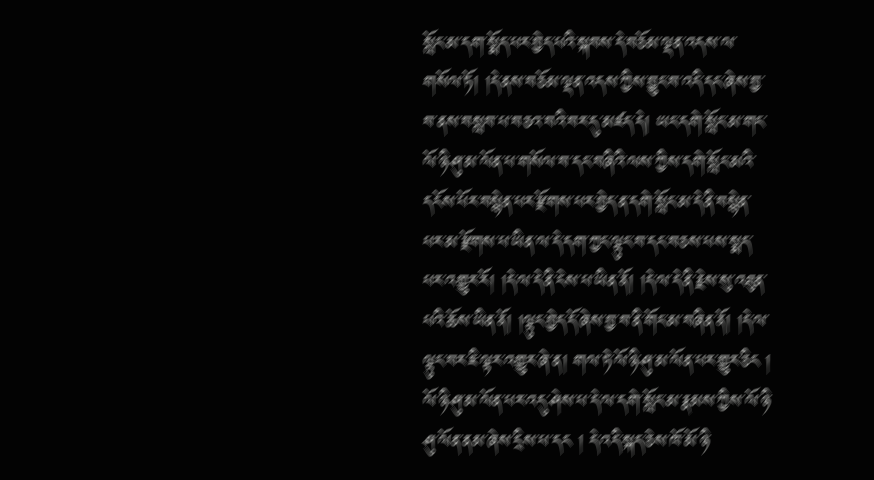སློང་མ་དག་སྨོད་པར་བྱེད་པའི་སྐབས་དེ་བཅོམ་ལྡན་འདས་ལ་གསོལ་ཏོ། །དེ་ནས་བཅོམ་ལྡན་འདས་ཀྱིས་བྱུང་བ་འདི་དང་ཞེས་བྱ་བ་ནས་བསླབ་པ་བཅའ་བའི་བར་དུ་མཛད་དེ། ཡང་དགེ་སློང་མ་གང་ལོ་ཉི་ཤུ་མ་ལོན་པ་གསོལ་བ་དང་བཞིའི་ལས་ཀྱིས་དགེ་སློང་མའི་དངོས་པོར་བསྙེན་པར་རྫོགས་པར་བྱེད་ན་དགེ་སློང་མ་དེ་ནི་བསྙེན་པར་མ་རྫོགས་པ་ཡིན་ལ་དེ་དག་ཀྱང་ལྟུང་བ་དང་བཅས་པས་སྨད་པར་འགྱུར་རོ། །དེ་ལ་དེ་ནི་ངེས་པ་ཡིན་ནོ། །དེ་ལ་དེ་ནི་རྗེས་སུ་འཐུན་པའི་ཆོས་ཡིན་ནོ། །ལྟུང་བྱེད་དོ་ཞེས་བྱ་བ་ནི་གོང་མ་བཞིན་ནོ། །དེ་ལ་ལྟུང་བར་ཇི་ལྟར་འགྱུར་ཞེ་ན། གལ་ཏེ་ལོ་ཉི་ཤུ་མ་ལོན་པར་གྱུར་ཅིང ། ལོ་ཉི་ཤུ་མ་ལོན་པར་འདུ་ཤེས་པ་དེ་ལ་དགེ་སློང་མ་རྣམས་ཀྱིས་ལོ་ཉི་ཤུ་ལོན་ནམ་ཞེས་དྲིས་པ་དང ། དེ་འདི་སྐད་ཅེས་ཁོ་མོ་ཉི་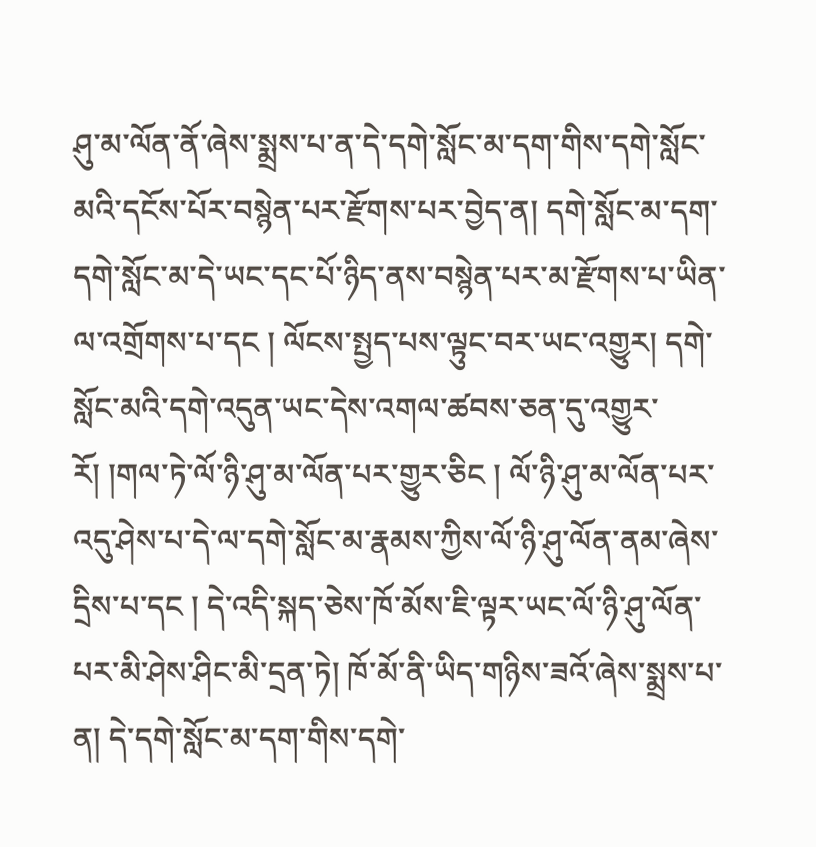ཤུ་མ་ལོན་ནོ་ཞེས་སྨྲས་པ་ན་དེ་དགེ་སློང་མ་དག་གིས་དགེ་སློང་མའི་དངོས་པོར་བསྙེན་པར་རྫོགས་པར་བྱེད་ན། དགེ་སློང་མ་དག་དགེ་སློང་མ་དེ་ཡང་དང་པོ་ཉིད་ནས་བསྙེན་པར་མ་རྫོགས་པ་ཡིན་ལ་འགྲོགས་པ་དང ། ལོངས་སྤྱད་པས་ལྟུང་བར་ཡང་འགྱུར། དགེ་སློང་མའི་དགེ་འདུན་ཡང་དེས་འགལ་ཚབས་ཅན་དུ་འགྱུར་རོ། །གལ་ཏེ་ལོ་ཉི་ཤུ་མ་ལོན་པར་གྱུར་ཅིང ། ལོ་ཉི་ཤུ་མ་ལོན་པར་འདུ་ཤེས་པ་དེ་ལ་དགེ་སློང་མ་རྣམས་ཀྱིས་ལོ་ཉི་ཤུ་ལོན་ནམ་ཞེས་དྲིས་པ་དང ། དེ་འདི་སྐད་ཅེས་ཁོ་མོས་ཇི་ལྟར་ཡང་ལོ་ཉི་ཤུ་ལོན་པར་མི་ཤེས་ཤིང་མི་དྲན་ཏེ། ཁོ་མོ་ནི་ཡིད་གཉིས་ཟའོ་ཞེས་སྨྲས་པ་ན། དེ་དགེ་སློང་མ་དག་གིས་དགེ་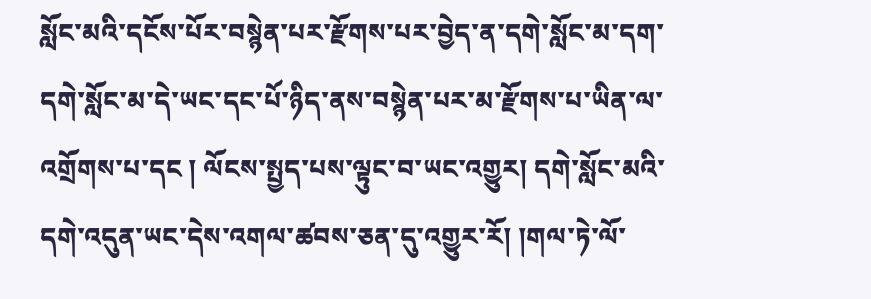སློང་མའི་དངོས་པོར་བསྙེན་པར་རྫོགས་པར་བྱེད་ན་དགེ་སློང་མ་དག་དགེ་སློང་མ་དེ་ཡང་དང་པོ་ཉིད་ནས་བསྙེན་པར་མ་རྫོགས་པ་ཡིན་ལ་འགྲོགས་པ་དང ། ལོངས་སྤྱད་པས་ལྟུང་བ་ཡང་འགྱུར། དགེ་སློང་མའི་དགེ་འདུན་ཡང་དེས་འགལ་ཚབས་ཅན་དུ་འགྱུར་རོ། །གལ་ཏེ་ལོ་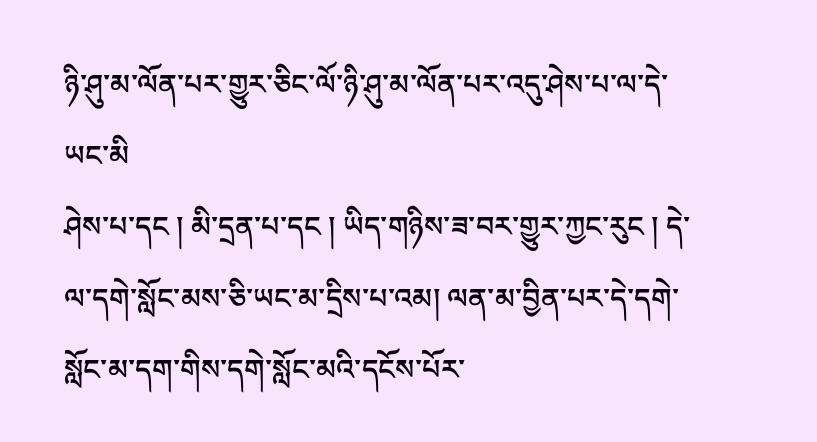ཉི་ཤུ་མ་ལོན་པར་གྱུར་ཅིང་ལོ་ཉི་ཤུ་མ་ལོན་པར་འདུ་ཤེས་པ་ལ་དེ་ཡང་མི
ཤེས་པ་དང ། མི་དྲན་པ་དང ། ཡིད་གཉིས་ཟ་བར་གྱུར་ཀྱང་རུང ། དེ་ལ་དགེ་སློང་མས་ཅི་ཡང་མ་དྲིས་པ་འམ། ལན་མ་བྱིན་པར་དེ་དགེ་སློང་མ་དག་གིས་དགེ་སློང་མའི་དངོས་པོར་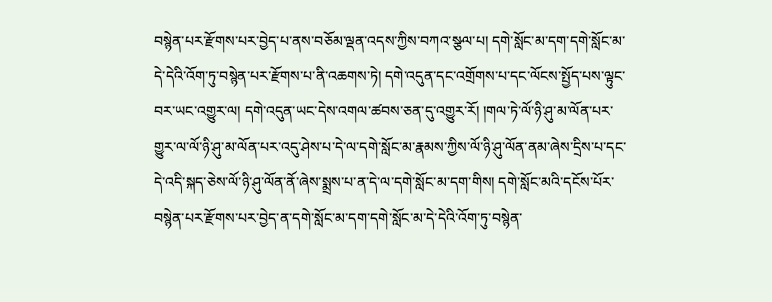བསྙེན་པར་རྫོགས་པར་བྱེད་པ་ནས་བཅོམ་ལྡན་འདས་ཀྱིས་བཀའ་སྩལ་པ། དགེ་སློང་མ་དག་དགེ་སློང་མ་དེ་དེའི་འོག་ཏུ་བསྙེན་པར་རྫོགས་པ་ནི་འཆགས་ཏེ། དགེ་འདུན་དང་འགྲོགས་པ་དང་ལོངས་སྤྱོད་པས་ལྟུང་བར་ཡང་འགྱུར་ལ། དགེ་འདུན་ཡང་དེས་འགལ་ཚབས་ཅན་དུ་འགྱུར་རོ། །གལ་ཏེ་ལོ་ཉི་ཤུ་མ་ལོན་པར་གྱུར་ལ་ལོ་ཉི་ཤུ་མ་ལོན་པར་འདུ་ཤེས་པ་དེ་ལ་དགེ་སློང་མ་རྣམས་ཀྱིས་ལོ་ཉི་ཤུ་ལོན་ནམ་ཞེས་དྲིས་པ་དང་དེ་འདི་སྐད་ཅེས་ལོ་ཉི་ཤུ་ལོན་ནོ་ཞེས་སྨྲས་པ་ན་དེ་ལ་དགེ་སློང་མ་དག་གིས། དགེ་སློང་མའི་དངོས་པོར་བསྙེན་པར་རྫོགས་པར་བྱེད་ན་དགེ་སློང་མ་དག་དགེ་སློང་མ་དེ་དེའི་འོག་ཏུ་བསྙེན་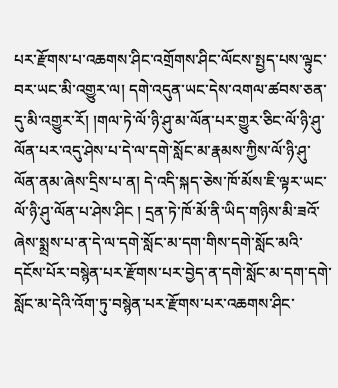པར་རྫོགས་པ་འཆགས་ཤིང་འགྲོགས་ཤིང་ལོངས་སྤྱད་པས་ལྟུང་བར་ཡང་མི་འགྱུར་ལ། དགེ་འདུན་ཡང་དེས་འགལ་ཚབས་ཅན་དུ་མི་འགྱུར་རོ། །གལ་ཏེ་ལོ་ཉི་ཤུ་མ་ལོན་པར་གྱུར་ཅིང་ལོ་ཉི་ཤུ་ལོན་པར་འདུ་ཤེས་པ་དེ་ལ་དགེ་སློང་མ་རྣམས་ཀྱིས་ལོ་ཉི་ཤུ་ལོན་ནམ་ཞེས་དྲིས་པ་ན། དེ་འདི་སྐད་ཅེས་ཁོ་མོས་ཇི་ལྟར་ཡང་ལོ་ཉི་ཤུ་ལོན་པ་ཤེས་ཤིང ། དྲན་ཏེ་ཁོ་མོ་ནི་ཡིད་གཉིས་མི་ཟའོ་ཞེས་སྨྲས་པ་ན་དེ་ལ་དགེ་སློང་མ་དག་གིས་དགེ་སློང་མའི་དངོས་པོར་བསྙེན་པར་རྫོགས་པར་བྱེད་ན་དགེ་སློང་མ་དག་དགེ་སློང་མ་དེའི་འོག་ཏུ་བསྙེན་པར་རྫོགས་པར་འཆགས་ཤིང་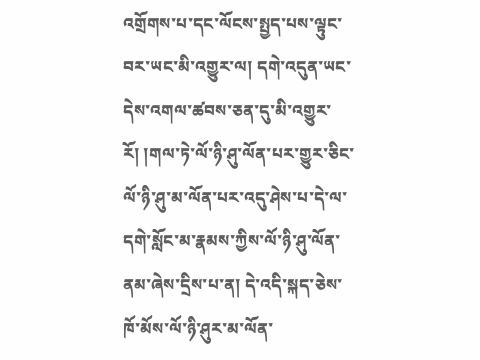འགྲོགས་པ་དང་ལོངས་སྤྱད་པས་ལྟུང་བར་ཡང་མི་འགྱུར་ལ། དགེ་འདུན་ཡང་དེས་འགལ་ཚབས་ཅན་དུ་མི་འགྱུར་རོ། །གལ་ཏེ་ལོ་ཉི་ཤུ་ལོན་པར་གྱུར་ཅིང་ལོ་ཉི་ཤུ་མ་ལོན་པར་འདུ་ཤེས་པ་དེ་ལ་དགེ་སློང་མ་རྣམས་ཀྱིས་ལོ་ཉི་ཤུ་ལོན་ནམ་ཞེས་དྲིས་པ་ན། དེ་འདི་སྐད་ཅེས་ཁོ་མོས་ལོ་ཉི་ཤུར་མ་ལོན་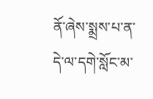ནོ་ཞེས་སྨྲས་པ་ན་དེ་ལ་དགེ་སློང་མ་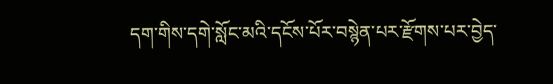དག་གིས་དགེ་སློང་མའི་དངོས་པོར་བསྙེན་པར་རྫོགས་པར་བྱེད་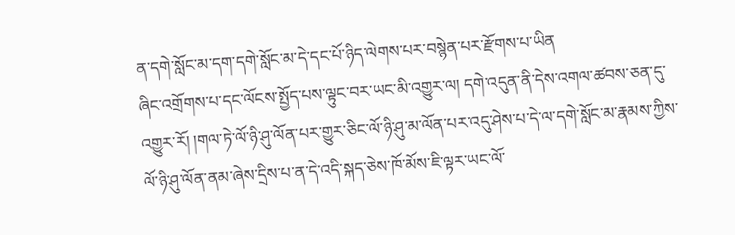ན་དགེ་སློང་མ་དག་དགེ་སློང་མ་དེ་དང་པོ་ཉིད་ལེགས་པར་བསྙེན་པར་རྫོགས་པ་ཡིན
ཞིང་འགྲོགས་པ་དང་ལོངས་སྤྱོད་པས་ལྟུང་བར་ཡང་མི་འགྱུར་ལ། དགེ་འདུན་ནི་དེས་འགལ་ཚབས་ཅན་དུ་འགྱུར་རོ། །གལ་ཏེ་ལོ་ཉི་ཤུ་ལོན་པར་གྱུར་ཅིང་ལོ་ཉི་ཤུ་མ་ལོན་པར་འདུ་ཤེས་པ་དེ་ལ་དགེ་སློང་མ་རྣམས་ཀྱིས་ལོ་ཉི་ཤུ་ལོན་ནམ་ཞེས་དྲིས་པ་ན་དེ་འདི་སྐད་ཅེས་ཁོ་མོས་ཇི་ལྟར་ཡང་ལོ་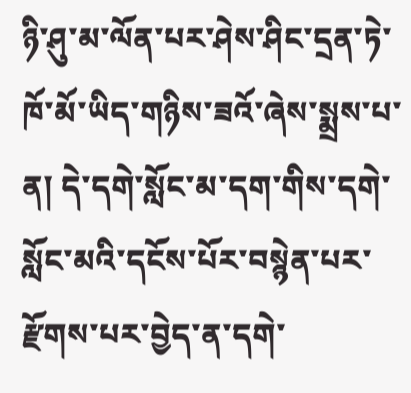ཉི་ཤུ་མ་ལོན་པར་ཤེས་ཤིང་དྲན་ཏེ་ཁོ་མོ་ཡིད་གཉིས་ཟའོ་ཞེས་སྨྲས་པ་ན། དེ་དགེ་སློང་མ་དག་གིས་དགེ་སློང་མའི་དངོས་པོར་བསྙེན་པར་རྫོགས་པར་བྱེད་ན་དགེ་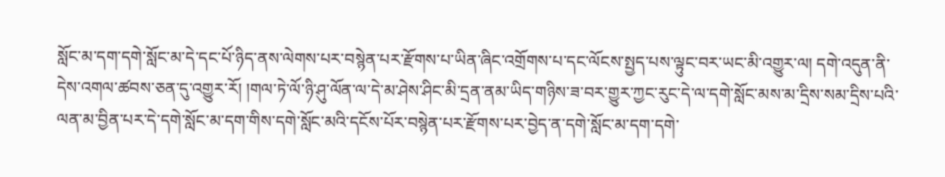སློང་མ་དག་དགེ་སློང་མ་དེ་དང་པོ་ཉིད་ནས་ལེགས་པར་བསྙེན་པར་རྫོགས་པ་ཡིན་ཞིང་འགྲོགས་པ་དང་ལོངས་སྤྱད་པས་ལྟུང་བར་ཡང་མི་འགྱུར་ལ། དགེ་འདུན་ནི་དེས་འགལ་ཚབས་ཅན་དུ་འགྱུར་རོ། །གལ་ཏེ་ལོ་ཉི་ཤུ་ལོན་ལ་དེ་མ་ཤེས་ཤིང་མི་དྲན་ནམ་ཡིད་གཉིས་ཟ་བར་གྱུར་ཀྱང་རུང་དེ་ལ་དགེ་སློང་མས་མ་དྲིས་སམ་དྲིས་པའི་ལན་མ་བྱིན་པར་དེ་དགེ་སློང་མ་དག་གིས་དགེ་སློང་མའི་དངོས་པོར་བསྙེན་པར་རྫོགས་པར་བྱེད་ན་དགེ་སློང་མ་དག་དགེ་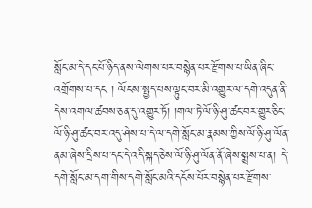སློང་མ་དེ་དང་པོ་ཉིད་ནས་ལེགས་པར་བསྙེན་པར་རྫོགས་པ་ཡིན་ཞིང་འགྲོགས་པ་དང ། ལོངས་སྤྱད་པས་ལྟུང་བར་མི་འགྱུར་ལ་དགེ་འདུན་ནི་དེས་འགལ་ཚབས་ཅན་དུ་འགྱུར་ཏོ། །གལ་ཏེ་ལོ་ཉི་ཤུ་ཚང་བར་གྱུར་ཅིང་ལོ་ཉི་ཤུ་ཚང་བར་འདུ་ཤེས་པ་དེ་ལ་དགེ་སློང་མ་རྣམས་ཀྱིས་ལོ་ཉི་ཤུ་ལོན་ནམ་ཞེས་དྲིས་པ་དང་དེ་འདི་སྐད་ཅེས་ལོ་ཉི་ཤུ་ལོན་ནོ་ཞེས་སྨྲས་པ་ན། དེ་དགེ་སློང་མ་དག་གིས་དགེ་སློང་མའི་དངོས་པོར་བསྙེན་པར་རྫོགས་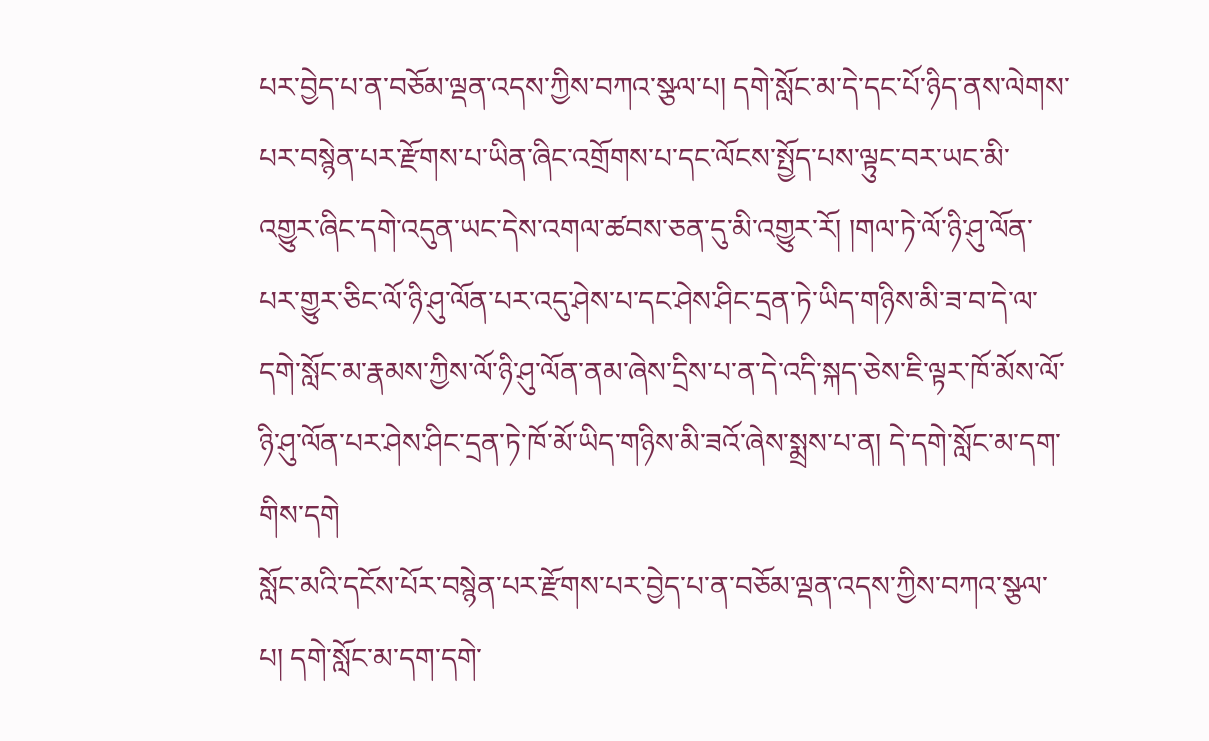པར་བྱེད་པ་ན་བཅོམ་ལྡན་འདས་ཀྱིས་བཀའ་སྩལ་པ། དགེ་སློང་མ་དེ་དང་པོ་ཉིད་ནས་ལེགས་པར་བསྙེན་པར་རྫོགས་པ་ཡིན་ཞིང་འགྲོགས་པ་དང་ལོངས་སྤྱོད་པས་ལྟུང་བར་ཡང་མི་འགྱུར་ཞིང་དགེ་འདུན་ཡང་དེས་འགལ་ཚབས་ཅན་དུ་མི་འགྱུར་རོ། །གལ་ཏེ་ལོ་ཉི་ཤུ་ལོན་པར་གྱུར་ཅིང་ལོ་ཉི་ཤུ་ལོན་པར་འདུ་ཤེས་པ་དང་ཤེས་ཤིང་དྲན་ཏེ་ཡིད་གཉིས་མི་ཟ་བ་དེ་ལ་དགེ་སློང་མ་རྣམས་ཀྱིས་ལོ་ཉི་ཤུ་ལོན་ནམ་ཞེས་དྲིས་པ་ན་དེ་འདི་སྐད་ཅེས་ཇི་ལྟར་ཁོ་མོས་ལོ་ཉི་ཤུ་ལོན་པར་ཤེས་ཤིང་དྲན་ཏེ་ཁོ་མོ་ཡིད་གཉིས་མི་ཟའོ་ཞེས་སྨྲས་པ་ན། དེ་དགེ་སློང་མ་དག་གིས་དགེ
སློང་མའི་དངོས་པོར་བསྙེན་པར་རྫོགས་པར་བྱེད་པ་ན་བཅོམ་ལྡན་འདས་ཀྱིས་བཀའ་སྩལ་པ། དགེ་སློང་མ་དག་དགེ་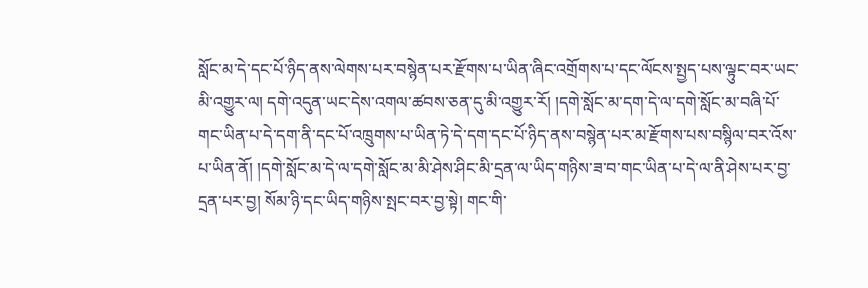སློང་མ་དེ་དང་པོ་ཉིད་ནས་ལེགས་པར་བསྙེན་པར་རྫོགས་པ་ཡིན་ཞིང་འགྲོགས་པ་དང་ལོངས་སྤྱད་པས་ལྟུང་བར་ཡང་མི་འགྱུར་ལ། དགེ་འདུན་ཡང་དེས་འགལ་ཚབས་ཅན་དུ་མི་འགྱུར་རོ། །དགེ་སློང་མ་དག་དེ་ལ་དགེ་སློང་མ་བཞི་པོ་གང་ཡིན་པ་དེ་དག་ནི་དང་པོ་འཁྲུགས་པ་ཡིན་ཏེ་དེ་དག་དང་པོ་ཉིད་ནས་བསྙེན་པར་མ་རྫོགས་པས་བསྙིལ་བར་འོས་པ་ཡིན་ནོ། །དགེ་སློང་མ་དེ་ལ་དགེ་སློང་མ་མི་ཤེས་ཤིང་མི་དྲན་ལ་ཡིད་གཉིས་ཟ་བ་གང་ཡིན་པ་དེ་ལ་ནི་ཤེས་པར་བྱ་དྲན་པར་བྱ། སོམ་ཉི་དང་ཡིད་གཉིས་སྤང་བར་བྱ་སྟེ། གང་གི་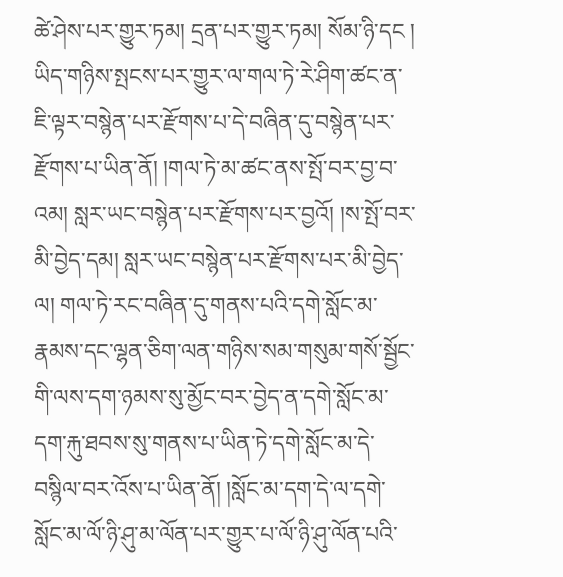ཚེ་ཤེས་པར་གྱུར་ཏམ། དྲན་པར་གྱུར་ཏམ། སོམ་ཉི་དང ། ཡིད་གཉིས་སྤངས་པར་གྱུར་ལ་གལ་ཏེ་རེ་ཤིག་ཚང་ན་ཇི་ལྟར་བསྙེན་པར་རྫོགས་པ་དེ་བཞིན་དུ་བསྙེན་པར་རྫོགས་པ་ཡིན་ནོ། །གལ་ཏེ་མ་ཚང་ནས་སྤོ་བར་བྱ་བ་འམ། སླར་ཡང་བསྙེན་པར་རྫོགས་པར་བྱའོ། །ས་སྤོ་བར་མི་བྱེད་དམ། སླར་ཡང་བསྙེན་པར་རྫོགས་པར་མི་བྱེད་ལ། གལ་ཏེ་རང་བཞིན་དུ་གནས་པའི་དགེ་སློང་མ་རྣམས་དང་ལྷན་ཅིག་ལན་གཉིས་སམ་གསུམ་གསོ་སྦྱོང་གི་ལས་དག་ཉམས་སུ་མྱོང་བར་བྱེད་ན་དགེ་སློང་མ་དག་རྐུ་ཐབས་སུ་གནས་པ་ཡིན་ཏེ་དགེ་སློང་མ་དེ་བསྙིལ་བར་འོས་པ་ཡིན་ནོ། །སློང་མ་དག་དེ་ལ་དགེ་སློང་མ་ལོ་ཉི་ཤུ་མ་ལོན་པར་གྱུར་པ་ལོ་ཉི་ཤུ་ལོན་པའི་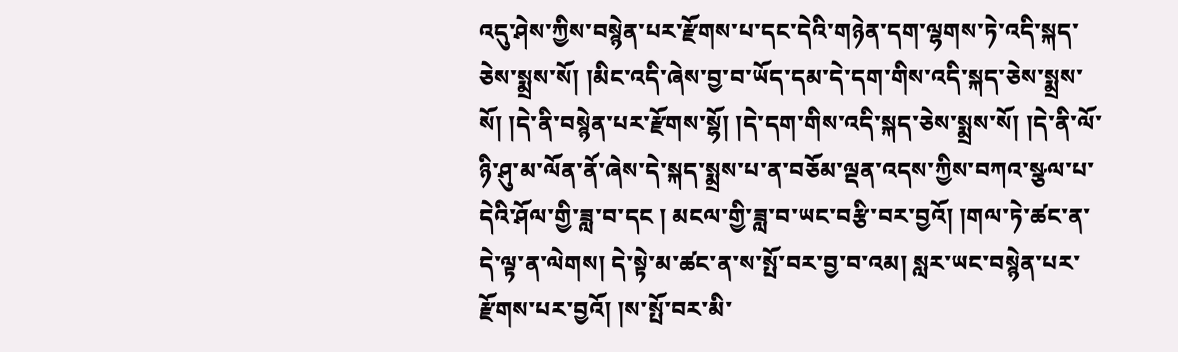འདུ་ཤེས་ཀྱིས་བསྙེན་པར་རྫོགས་པ་དང་དེའི་གཉེན་དག་ལྷགས་ཏེ་འདི་སྐད་ཅེས་སྨྲས་སོ། །མིང་འདི་ཞེས་བྱ་བ་ཡོད་དམ་དེ་དག་གིས་འདི་སྐད་ཅེས་སྨྲས་སོ། །དེ་ནི་བསྙེན་པར་རྫོགས་སྷོ། །དེ་དག་གིས་འདི་སྐད་ཅེས་སྨྲས་སོ། །དེ་ནི་ལོ་ཉི་ཤུ་མ་ལོན་ནོ་ཞེས་དེ་སྐད་སྨྲས་པ་ན་བཅོམ་ལྡན་འདས་ཀྱིས་བཀའ་སྩལ་པ་དེའི་ཤོལ་གྱི་ཟླ་བ་དང ། མངལ་གྱི་ཟླ་བ་ཡང་བརྩི་བར་བྱའོ། །གལ་ཏེ་ཚང་ན་དེ་ལྟ་ན་ལེགས། དེ་སྟེ་མ་ཚང་ན་ས་སྤོ་བར་བྱ་བ་འམ། སླར་ཡང་བསྙེན་པར་རྫོགས་པར་བྱའོ། །ས་སྤོ་བར་མི་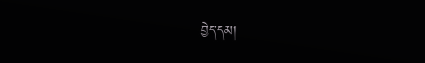བྱེད་དམ།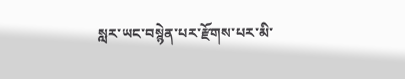སླར་ཡང་བསྙེན་པར་རྫོགས་པར་མི་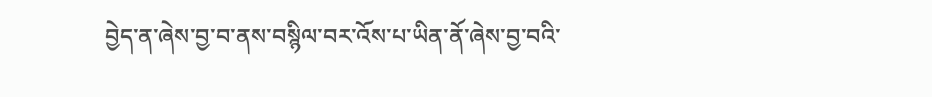བྱེད་ན་ཞེས་བྱ་བ་ནས་བསྙིལ་བར་འོས་པ་ཡིན་ནོ་ཞེས་བྱ་བའི་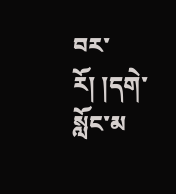བར་རོ། །དགེ་སློང་མ